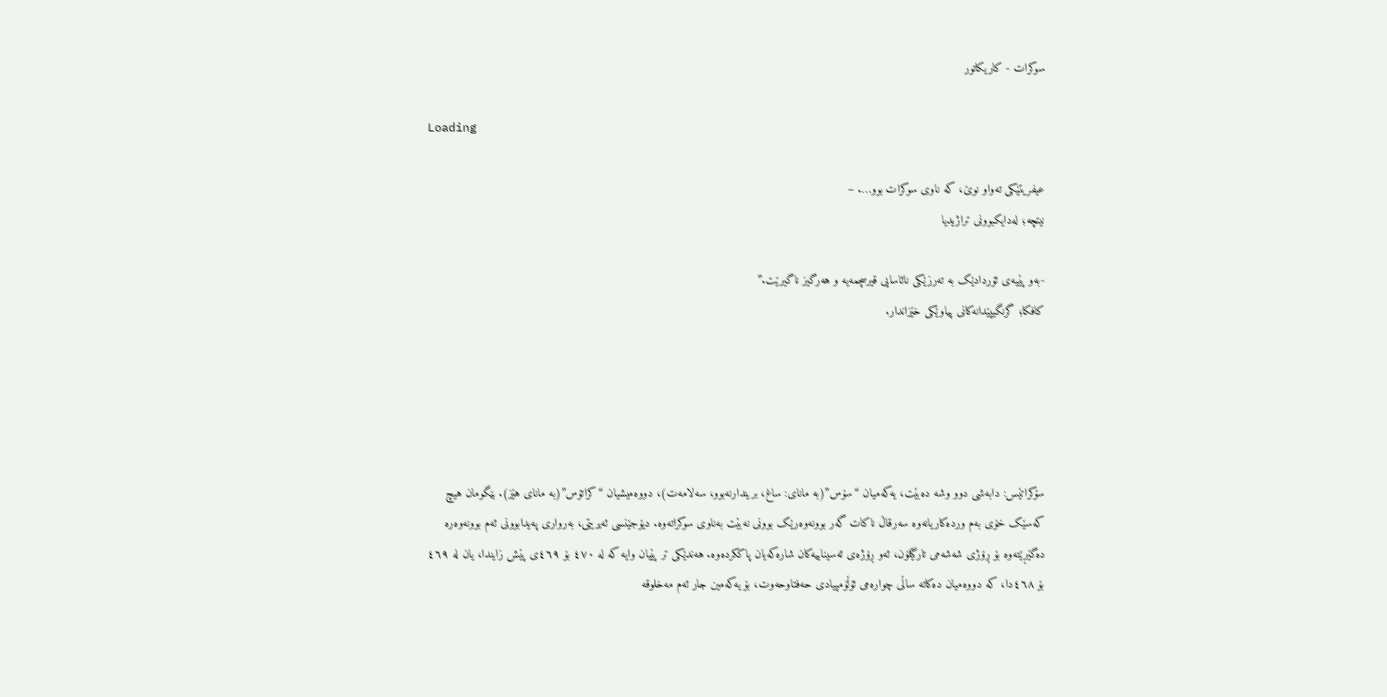سوكرات - كاریكاتور

Loading

عیفریتێکی تەواو نوێ، کە ناوی سوکرات بوو…. –
نیتچە؛ لەدایکبوونی تراژیدیا

-بەو پێیەی ئۆردادێک بە تەرزێکی نائاسایی قیرسچمەیە و هەرگیز ناگیرێت.”
کافکا؛ گرنگیپێدانەکانی پیاوێکی خێزاندار.





سۆکراتێس: دابەشی دوو وشە دەبێت، یەکەمیان “سۆس”(بە مانای: ساغ، بریندارنەبوو، سەلامەت)، دووەمیشیان “کراتۆس”(بە مانای هێز). بێگومان هیچ کەسێک خۆی بەم وردەکاریانەوە سەرقاڵ ناکات گەر بوونەوەرێک بوونی نەبێت بەناوی سوکراتەوە. دیۆجێنسی ئەیریتی، بەرواری پەیدابوونی ئەم بوونەوەرە دەگێڕێتەوە بۆ ڕۆژی شەشەمی تارگێلۆن، ئەو ڕۆژەی ئەسیناییەکان شارەکەیان پاککردەوە. هەندێکی تر پێیان وایە کە لە ٤٧٠ بۆ ٤٦٩ی پێش زایندا، یان لە ٤٦٩ بۆ ٤٦٨دا، کە دووەمیان دەکاتە ساڵی چوارەمی ئۆڵۆمپیادی حەفتاوحەوت، بۆ یەکەمین جار ئەم مەخلوقە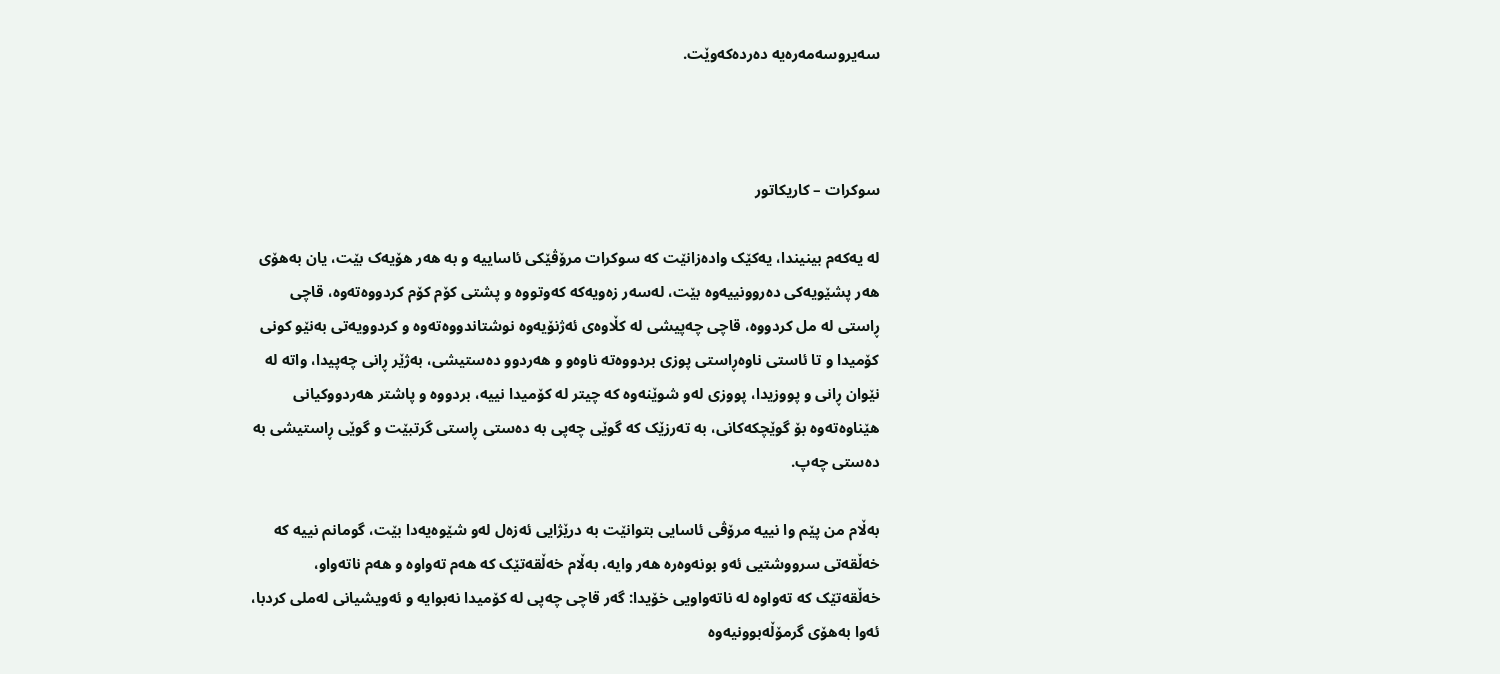سەیروسەمەرەیە دەردەکەوێت.



سوكرات – كاریكاتور

لە یەکەم بینیندا، یەکێک وادەزانێت کە سوکرات مرۆڤێکی ئاساییە و بە هەر هۆیەک بێت، یان بەهۆی هەر پشێویەکی دەروونییەوە بێت، لەسەر زەویەکە کەوتووە و پشتی کۆم کۆم کردووەتەوە، قاچی ڕاستی لە مل کردووە، قاچی چەپیشی لە کڵاوەی ئەژنۆیەوە نوشتاندووەتەوە و کردوویەتی بەنێو کونی کۆمیدا و تا ئاستی ناوەڕاستی پوزی بردووەتە ناوەو و هەردوو دەستیشی، بەژێر ڕانی چەپیدا، واتە لە نێوان ڕانی و پووزیدا، پووزی لەو شوێنەوە کە چیتر لە کۆمیدا نییە، بردووە و پاشتر هەردووکیانی هێناوەتەوە بۆ گوێچکەکانی، بە تەرزێک کە گوێی چەپی بە دەستی ڕاستی گرتبێت و گوێی ڕاستیشی بە دەستی چەپ.

بەڵام من پێم وا نییە مرۆڤی ئاسایی بتوانێت بە درێژایی ئەزەل لەو شێوەیەدا بێت، گومانم نییە کە خەڵقەتی سرووشتیی ئەو بونەوەرە هەر وایە، بەڵام خەڵقەتێک کە هەم تەواوە و هەم ناتەواو، خەڵقەتێک کە تەواوە لە ناتەواویی خۆیدا: گەر قاچی چەپی لە کۆمیدا نەبوایە و ئەویشیانی لەملی کردبا، ئەوا بەهۆی گرمۆڵەبوونیەوە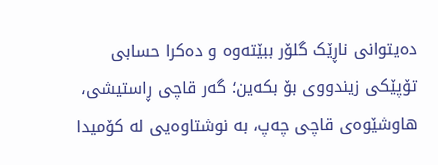دەیتوانی ناڕێک گلۆر ببێتەوە و دەکرا حسابی تۆپێکی زیندووی بۆ بکەین؛ گەر قاچی ڕاستیشی، هاوشێوەی قاچی چەپ، بە نوشتاوەیی لە کۆمیدا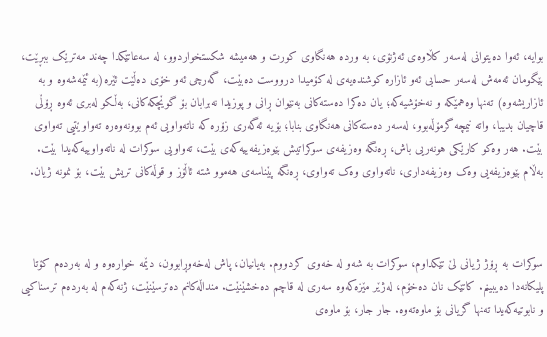بوایە، ئەوا دەیتوانی لەسەر کڵاوەی ئەژنۆی، بە وردە هەنگاوی کورت و هەمیشە شکستخواردوو، لە سەعاتێکدا چەند مەترێک ببڕێت، بێگومان ئەمەش لەسەر حسابی ئەو ئازارە کوشندەیەی لە کۆمیدا درووست دەبێت، گەرچی ئەو خۆی دەڵێت ئێرە(بە ئێمەشەوە و بە ئازاریشەوە) تەنها وەهمێکە و نەخۆشیەکە؛ یان دەکرا دەستەکانی بەنێوان ڕانی و پوزیدا نەبرابان بۆ گوێچکەکانی، بەڵکو لەبری ئەوە ڕۆڵی قاچیان بدیبا، واتە نیمچە گرمۆڵەبوو، لەسەر دەستەکانی هەنگاوی بنابا؛ بۆیە ئەگەری زۆرە کە ناتەواویی ئەم بوونەوەرە تەواوێتیی تەواوی بێت. هەر وەکو کارێکی هونەریی باش، ڕەنگە وەزیفەی سوکراتیش بێوەزیفەییەکەی بێت، تەواویی سوکرات لە ناتەواوییەکەیدا بێت. بەڵام بێوەزیفەیی وەک وەزیفەداری، ناتەواوی وەک تەواوی، ڕەنگە پێناسەی هەموو شتە ئاڵۆز و قوڵەکانی تریش بێت، بۆ نمونە ژیان.



سوکرات بە ڕۆژ ژیانی لێ تێکداوم، سوکرات بە شەو لە خەوی کردووم. بەیانیان، پاش لەخەوڕابوون، دێمە خوارەوە و لە بەردەم کۆتا پلیکانەدا دەیبینم. کاتێک نان دەخۆم، لەژێر مێزەکەوە سەری لە قاچم دەخشێنێت. منداڵەکانم دەترسێنێت، ژنەکەم لە بەردەم ترسناکیی و نابوتیەکەیدا تەنها گریانی بۆ ماوەتەوە. جار جار، بۆ ماوەی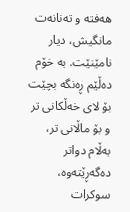هەفتە و تەنانەت مانگیش، دیار نامێنێت. بە خۆم دەڵێم ڕەنگە بچێت بۆ لای خەڵکانی تر و بۆ ماڵانی تر، بەڵام دواتر دەگەڕێتەوە، سوکرات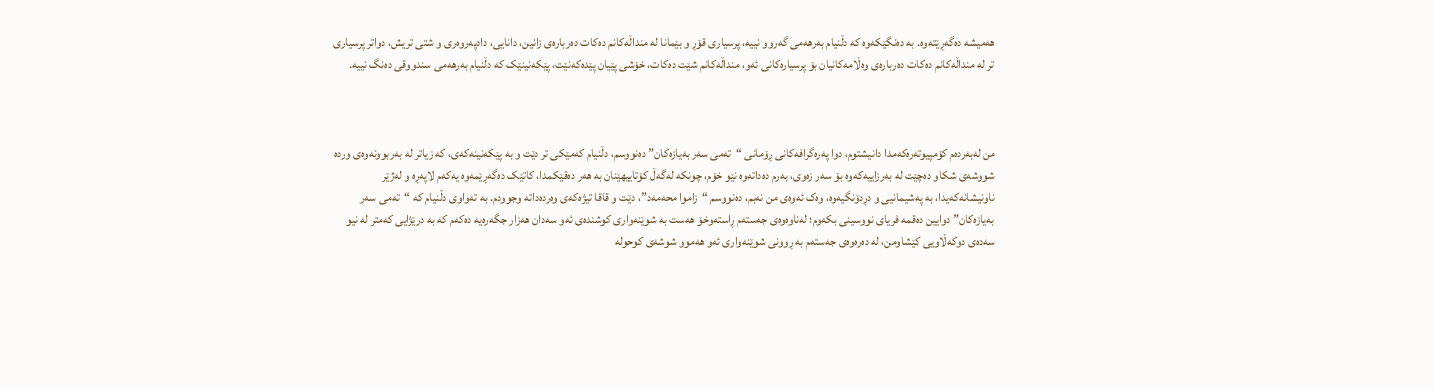هەمیشە دەگەڕێتەوە. بە دەنگێکەوە کە دڵنیام بەرهەمی گەروو نییە، پرسیاری قۆڕ و بێمانا لە منداڵەکانم دەکات دەربارەی زانین، دانایی، دادپەروەری و شتی تریش، دواتر پرسیاری تر لە منداڵەکانم دەکات دەربارەی وەڵامەکانیان بۆ پرسیارەکانی ئەو، منداڵەکانم شێت دەکات، خۆشی پێیان پێدەکەنێت، پێکەنینێک کە دڵنیام بەرهەمی سندووقی دەنگ نییە.



من لەبەردەم کۆمپیوتەرەکەمدا دانیشتوم، دوا پەرەگرافەکانی ڕۆمانی “تەمی سەر بەیازەکان” دەنووسم، دڵنیام کەمێکی تر دێت و بە پێکەنینەکەی، کە زیاتر لە بەربوونەوەی وردە شووشەی شکاو دەچێت لە بەرزاییەکەوە بۆ سەر زەوی، بەرم دەداتەوە نێو خۆم، چونکە لەگەڵ کۆتاییهێنان بە هەر دەقێکمدا، کاتێک دەگەڕێمەوە یەکەم لاپەڕە و لەژێر ناونیشانەکەیدا، بە پەشیمانیی و دڕدۆنگیەوە، وەک ئەوەی من نەبم، دەنووسم “زاموا محەمەد”، دێت و قاقا تیژەکەی وەردەداتە وجوودم. بە تەواوی دڵنیام کە “تەمی سەر بەیازەکان” دوایین دەقمە فریای نووسینی بکەوم؛ لەناوەوەی جەستەم ڕاستەوخۆ هەست بە شوێنەواری کوشندەی ئەو سەدان هەزار جگەرەیە دەکەم کە بە درێژایی کەمتر لە نیو سەدەی دوکەڵاویی کێشاومن، لە دەرەوەی جەستەم بە ڕوونی شوێنەواری ئەو هەموو شوشەی کوحولە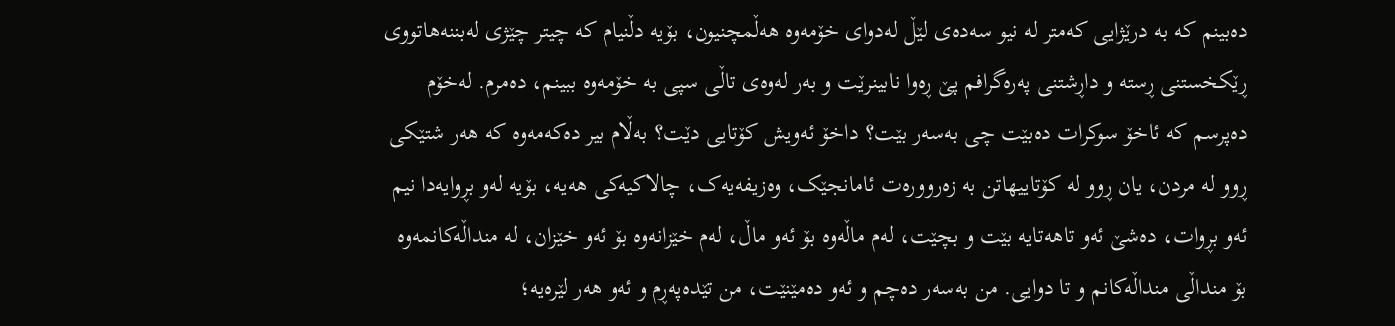دەبینم کە بە درێژایی کەمتر لە نیو سەدەی لێڵ لەدوای خۆمەوە هەڵمچنیون، بۆیە دڵنیام کە چیتر چێژی لەبننەهاتووی ڕێکخستنی ڕستە و داڕشتنی پەرەگرافم پێ ڕەوا نابینرێت و بەر لەوەی تاڵی سپی بە خۆمەوە ببینم، دەمرم. لەخۆم دەپرسم کە ئاخۆ سوکرات دەبێت چی بەسەر بێت؟ داخۆ ئەویش کۆتایی دێت؟ بەڵام بیر دەکەمەوە کە هەر شتێکی ڕوو لە مردن، یان ڕوو لە کۆتاییهاتن بە زەروورەت ئامانجێک، وەزیفەیەک، چالاکیەکی هەیە، بۆیە لەو بڕوایەدا نیم ئەو بڕوات، دەشێ ئەو تاهەتایە بێت و بچێت، لەم ماڵەوە بۆ ئەو ماڵ، لەم خێزانەوە بۆ ئەو خێزان، لە منداڵەکانمەوە بۆ منداڵی منداڵەکانم و تا دوایی. من بەسەر دەچم و ئەو دەمێنێت، من تێدەپەڕم و ئەو هەر لێرەیە؛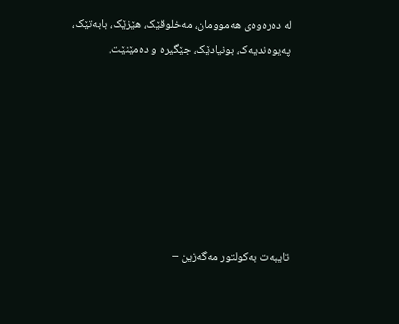لە دەرەوەی هەموومان، مەخلوقێک، هێزێک، بابەتێک، پەیوەندیەک، بونیادێک، جێگیرە و دەمێنێت.







تایبه‌ت به‌كولتور مه‌گه‌زین –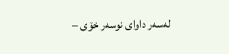له‌سه‌ر داوای نوسه‌ر خۆی –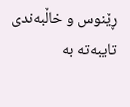ڕێنوس و خاڵبه‌ندی تایبه‌ته‌ به‌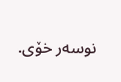نوسه‌ر خۆی.